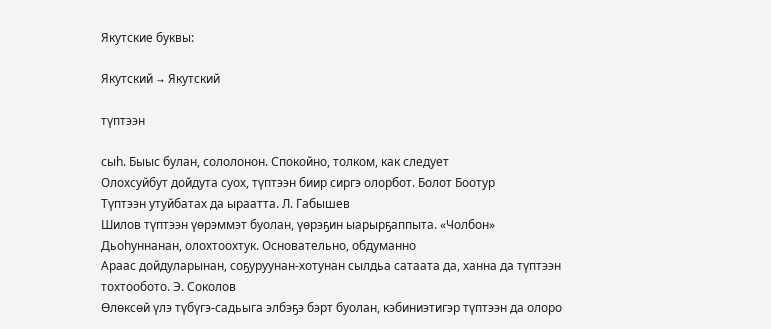Якутские буквы:

Якутский → Якутский

түптээн

сыһ. Быыс булан, сололонон. Спокойно, толком, как следует
Олохсуйбут дойдута суох, түптээн биир сиргэ олорбот. Болот Боотур
Түптээн утуйбатах да ыраатта. Л. Габышев
Шилов түптээн үөрэммэт буолан, үөрэҕин ыарырҕаппыта. «Чолбон»
Дьоһуннанан, олохтоохтук. Основательно, обдуманно
Араас дойдуларынан, соҕуруунан-хотунан сылдьа сатаата да, ханна да түптээн тохтообото. Э. Соколов
Өлөксөй үлэ түбүгэ-садьыга элбэҕэ бэрт буолан, кэбиниэтигэр түптээн да олоро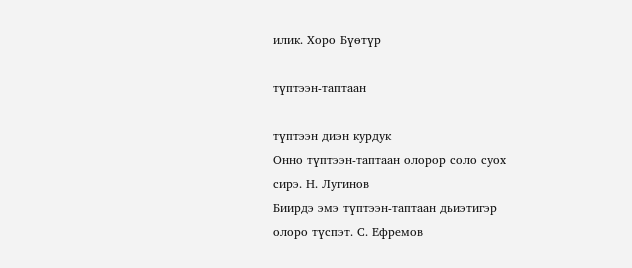илик. Хоро Бүөтүр

түптээн-таптаан

түптээн диэн курдук
Онно түптээн-таптаан олорор соло суох сирэ. Н. Лугинов
Биирдэ эмэ түптээн-таптаан дьиэтигэр олоро түспэт. С. Ефремов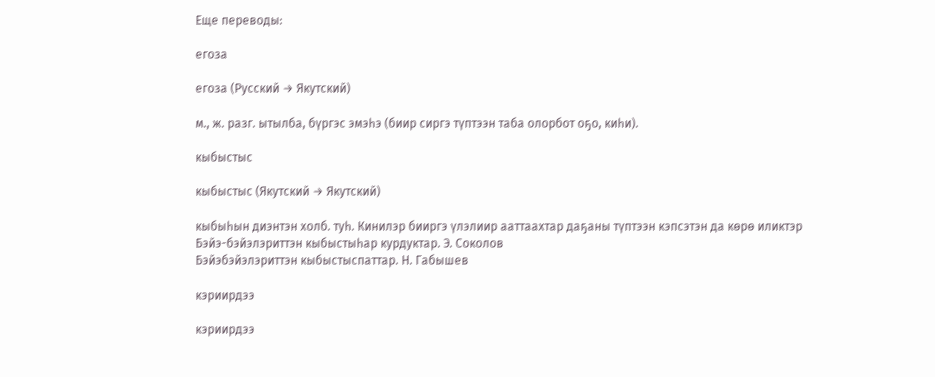Еще переводы:

егоза

егоза (Русский → Якутский)

м., ж. разг. ытылба, бүргэс эмэһэ (биир сиргэ түптээн таба олорбот оҕо, киһи).

кыбыстыс

кыбыстыс (Якутский → Якутский)

кыбыһын диэнтэн холб. туһ. Кинилэр бииргэ үлэлиир ааттаахтар даҕаны түптээн кэпсэтэн да көрө иликтэр
Бэйэ-бэйэлэриттэн кыбыстыһар курдуктар. Э. Соколов
Бэйэбэйэлэриттэн кыбыстыспаттар. Н. Габышев

кэриирдээ

кэриирдээ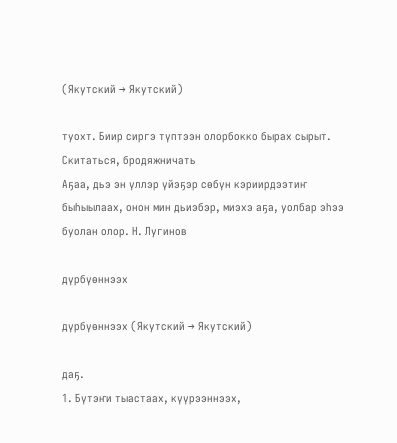(Якутский → Якутский)

туохт. Биир сиргэ түптээн олорбокко бырах сырыт. Скитаться, бродяжничать
Аҕаа, дьэ эн үллэр үйэҕэр сөбүн кэриирдээтиҥ быһыылаах, онон мин дьиэбэр, миэхэ аҕа, уолбар эһээ буолан олор. Н. Лугинов

дүрбүөннээх

дүрбүөннээх (Якутский → Якутский)

даҕ.
1. Бүтэҥи тыастаах, күүрээннээх,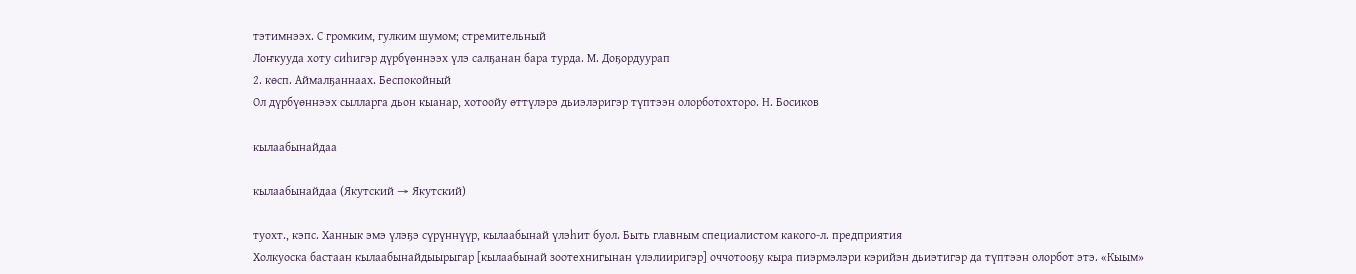тэтимнээх. С громким, гулким шумом; стремительный
Лоҥкууда хоту сиһигэр дүрбүөннээх үлэ салҕанан бара турда. М. Доҕордуурап
2. көсп. Аймалҕаннаах. Беспокойный
Ол дүрбүөннээх сылларга дьон кыанар, хотоойу өттүлэрэ дьиэлэригэр түптээн олорботохторо. Н. Босиков

кылаабынайдаа

кылаабынайдаа (Якутский → Якутский)

туохт., кэпс. Ханнык эмэ үлэҕэ сүрүннүүр, кылаабынай үлэһит буол. Быть главным специалистом какого-л. предприятия
Холкуоска бастаан кылаабынайдыырыгар [кылаабынай зоотехнигынан үлэлииригэр] оччотооҕу кыра пиэрмэлэри кэрийэн дьиэтигэр да түптээн олорбот этэ. «Кыым»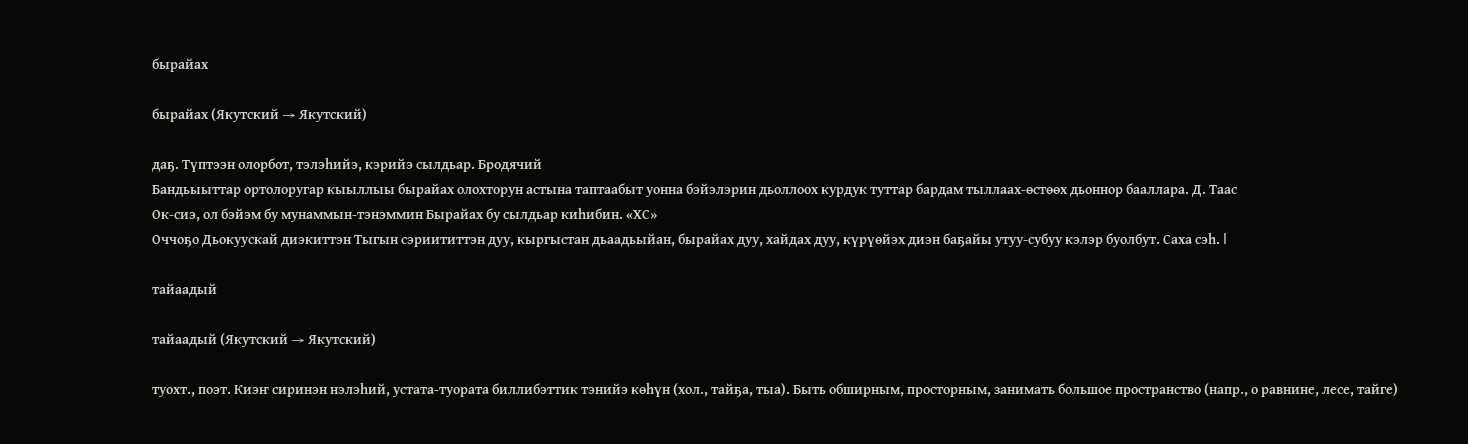бырайах

бырайах (Якутский → Якутский)

даҕ. Түптээн олорбот, тэлэһийэ, кэрийэ сылдьар. Бродячий
Бандьыыттар ортолоругар кыыллыы бырайах олохторун астына таптаабыт уонна бэйэлэрин дьоллоох курдук туттар бардам тыллаах-өстөөх дьоннор бааллара. Д. Таас
Ок-сиэ, ол бэйэм бу мунаммын-тэнэммин Бырайах бу сылдьар киһибин. «ХС»
Оччоҕо Дьокуускай диэкиттэн Тыгын сэриититтэн дуу, кыргыстан дьаадьыйан, бырайах дуу, хайдах дуу, күрүөйэх диэн баҕайы утуу-субуу кэлэр буолбут. Саха сэһ. I

тайаадый

тайаадый (Якутский → Якутский)

туохт., поэт. Киэҥ сиринэн нэлэһий, устата-туората биллибэттик тэнийэ көһүн (хол., тайҕа, тыа). Быть обширным, просторным, занимать большое пространство (напр., о равнине, лесе, тайге)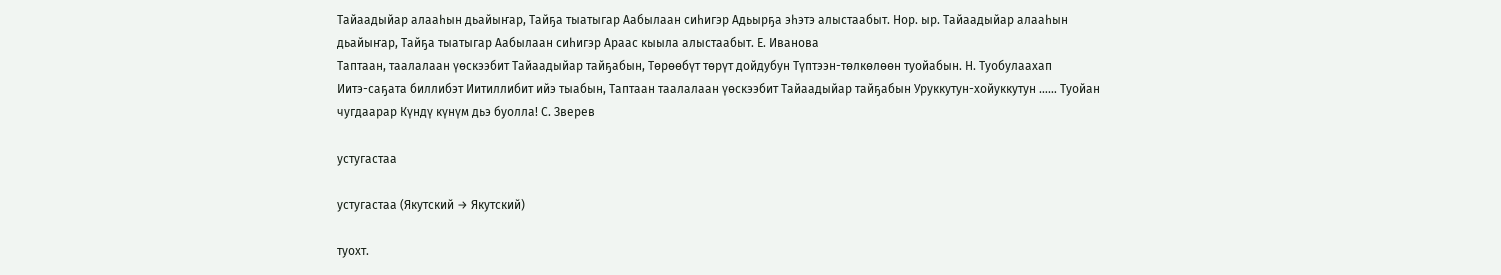Тайаадыйар алааһын дьайыҥар, Тайҕа тыатыгар Аабылаан сиһигэр Адьырҕа эһэтэ алыстаабыт. Нор. ыр. Тайаадыйар алааһын дьайыҥар, Тайҕа тыатыгар Аабылаан сиһигэр Араас кыыла алыстаабыт. Е. Иванова
Таптаан, таалалаан үөскээбит Тайаадыйар тайҕабын, Төрөөбүт төрүт дойдубун Түптээн-төлкөлөөн туойабын. Н. Туобулаахап
Иитэ-саҕата биллибэт Иитиллибит ийэ тыабын, Таптаан таалалаан үөскээбит Тайаадыйар тайҕабын Уруккутун-хойуккутун …… Туойан чугдаарар Күндү күнүм дьэ буолла! С. Зверев

устугастаа

устугастаа (Якутский → Якутский)

туохт.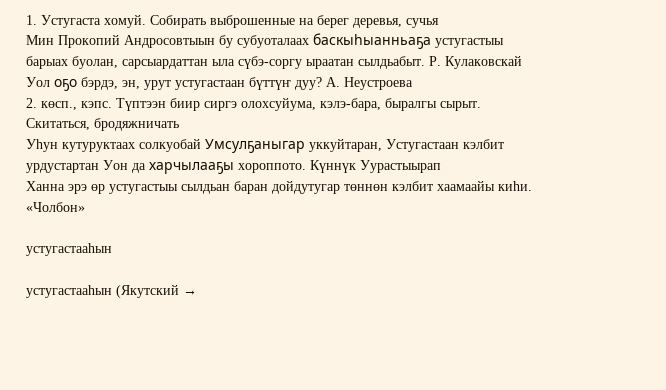1. Устугаста хомуй. Собирать выброшенные на берег деревья, сучья
Мин Прокопий Андросовтыын бу субуоталаах баскыһыанньаҕа устугастыы барыах буолан, сарсыардаттан ыла сүбэ-соргу ыраатан сылдьабыт. Р. Кулаковскай
Уол оҕо бэрдэ, эн, урут устугастаан бүттүҥ дуу? А. Неустроева
2. көсп., кэпс. Түптээн биир сиргэ олохсуйума, кэлэ-бара, быралгы сырыт. Скитаться, бродяжничать
Уһун кутуруктаах солкуобай Умсулҕаныгар уккуйтаран, Устугастаан кэлбит урдустартан Уон да харчылааҕы хороппото. Күннүк Уурастыырап
Ханна эрэ өр устугастыы сылдьан баран дойдутугар төннөн кэлбит хаамаайы киһи. «Чолбон»

устугастааһын

устугастааһын (Якутский →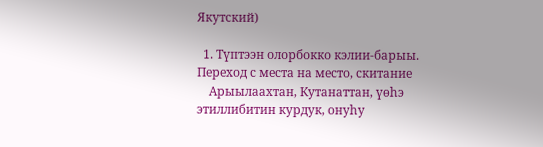Якутский)

  1. Түптээн олорбокко кэлии-барыы. Переход с места на место, скитание
    Арыылаахтан, Кутанаттан, үөһэ этиллибитин курдук, онуһу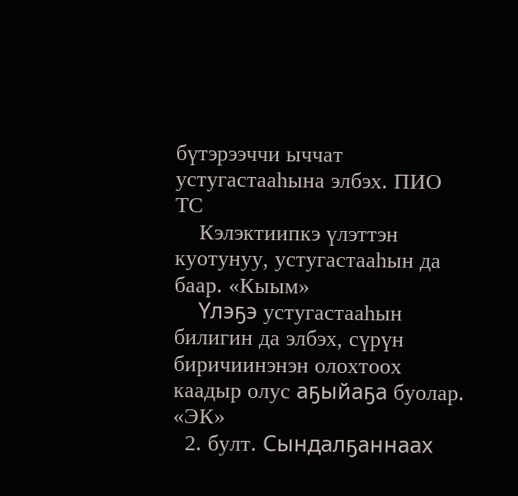бүтэрээччи ыччат устугастааһына элбэх. ПИО ТС
    Кэлэктиипкэ үлэттэн куотунуу, устугастааһын да баар. «Кыым»
    Үлэҕэ устугастааһын билигин да элбэх, сүрүн биричиинэнэн олохтоох каадыр олус аҕыйаҕа буолар. «ЭК»
  2. булт. Сындалҕаннаах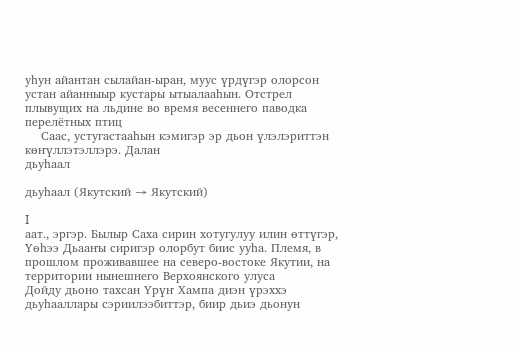уһун айантан сылайан-ыран, муус үрдүгэр олорсон устан айанныыр кустары ытыалааһын. Отстрел плывущих на льдине во время весеннего паводка перелётных птиц
    Саас, устугастааһын кэмигэр эр дьон үлэлэриттэн көҥүллэтэллэрэ. Далан
дьуһаал

дьуһаал (Якутский → Якутский)

I
аат., эргэр. Былыр Саха сирин хотугулуу илин өттүгэр, Үөһээ Дьааҥы сиригэр олорбут биис ууһа. Племя, в прошлом проживавшее на северо-востоке Якутии, на территории нынешнего Верхоянского улуса
Дойду дьоно тахсан Үрүҥ Хампа диэн үрэххэ дьуһааллары сэриилээбиттэр, биир дьиэ дьонун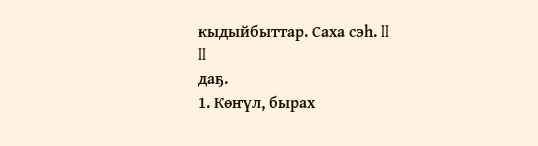кыдыйбыттар. Саха сэһ. II
II
даҕ.
1. Көҥүл, бырах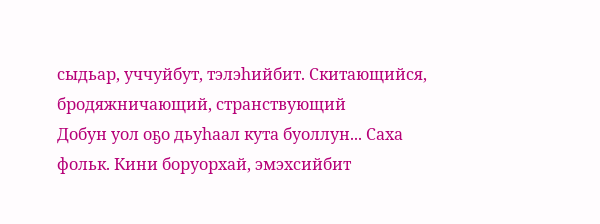сыдьар, уччуйбут, тэлэһийбит. Скитающийся, бродяжничающий, странствующий
Добун уол оҕо дьуһаал кута буоллун... Саха фольк. Кини боруорхай, эмэхсийбит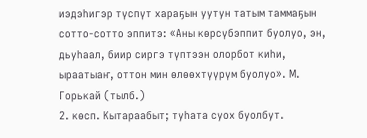иэдэһигэр түспүт хараҕын уутун татым таммаҕын сотто-сотто эппитэ: «Аны көрсүбэппит буолуо, эн, дьуһаал, биир сиргэ түптээн олорбот киһи, ыраатыаҥ, оттон мин өлөөхтүүрүм буолуо». М. Горькай (тылб.)
2. көсп. Кытараабыт; туһата суох буолбут.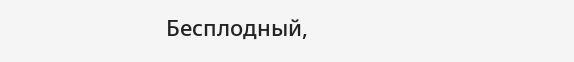Бесплодный,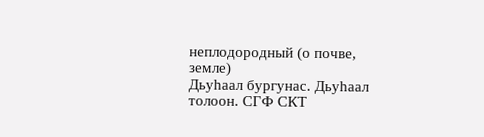неплодородный (о почве, земле)
Дьуһаал бургунас. Дьуһаал толоон. СГФ СКТ